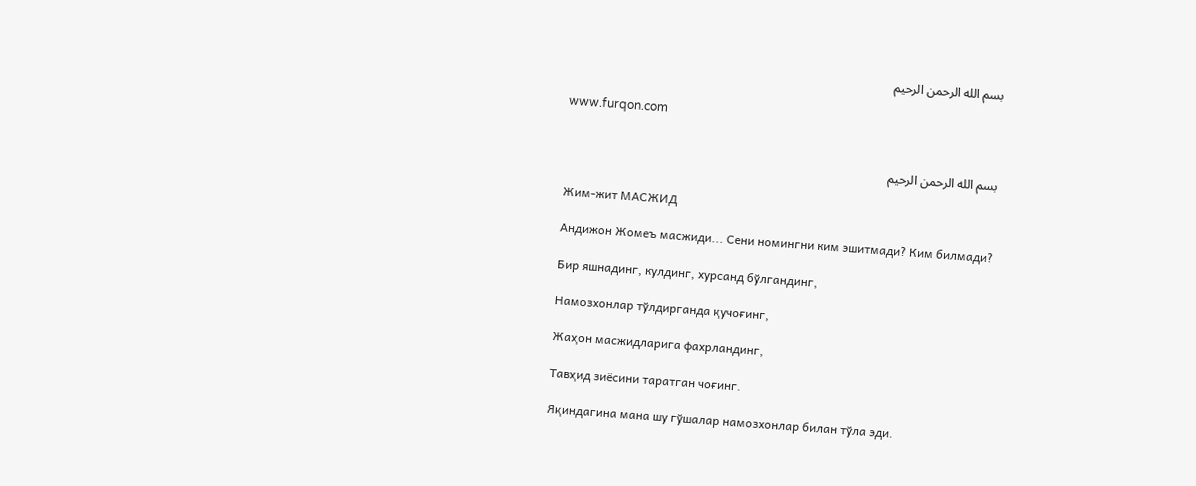بسم الله الرحمن الرحيم

www.furqon.com


بسم الله الرحمن الرحيم

Жим-жит МАСЖИД

Андижон Жомеъ масжиди... Сени номингни ким эшитмади? Ким билмади?

Бир яшнадинг, кулдинг, хурсанд бўлгандинг,

Намозхонлар тўлдирганда қучоғинг,

Жаҳон масжидларига фахрландинг,

Тавҳид зиёсини таратган чоғинг.

Яқиндагина мана шу гўшалар намозхонлар билан тўла эди.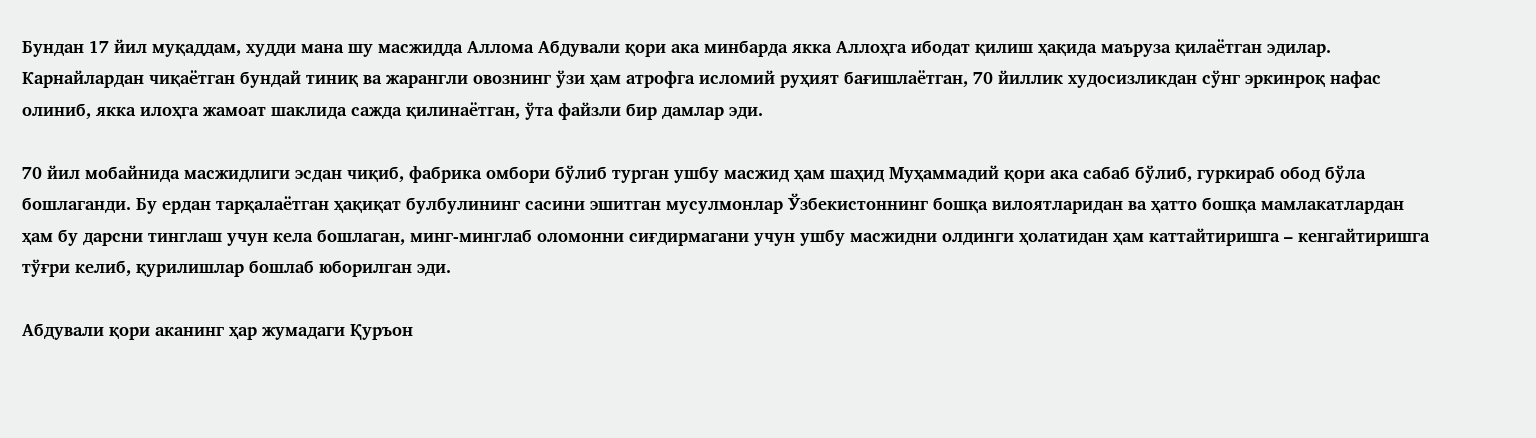Бундан 17 йил муқаддам, худди мана шу масжидда Аллома Абдували қори ака минбарда якка Аллоҳга ибодат қилиш ҳақида маъруза қилаётган эдилар. Карнайлардан чиқаётган бундай тиниқ ва жарангли овознинг ўзи ҳам атрофга исломий руҳият бағишлаётган, 70 йиллик худосизликдан сўнг эркинроқ нафас олиниб, якка илоҳга жамоат шаклида сажда қилинаётган, ўта файзли бир дамлар эди.

70 йил мобайнида масжидлиги эсдан чиқиб, фабрика омбори бўлиб турган ушбу масжид ҳам шаҳид Муҳаммадий қори ака сабаб бўлиб, гуркираб обод бўла бошлаганди. Бу ердан тарқалаётган ҳақиқат булбулининг сасини эшитган мусулмонлар Ўзбекистоннинг бошқа вилоятларидан ва ҳатто бошқа мамлакатлардан ҳам бу дарсни тинглаш учун кела бошлаган, минг‑минглаб оломонни сиғдирмагани учун ушбу масжидни олдинги ҳолатидан ҳам каттайтиришга – кенгайтиришга тўғри келиб, қурилишлар бошлаб юборилган эди.

Абдували қори аканинг ҳар жумадаги Қуръон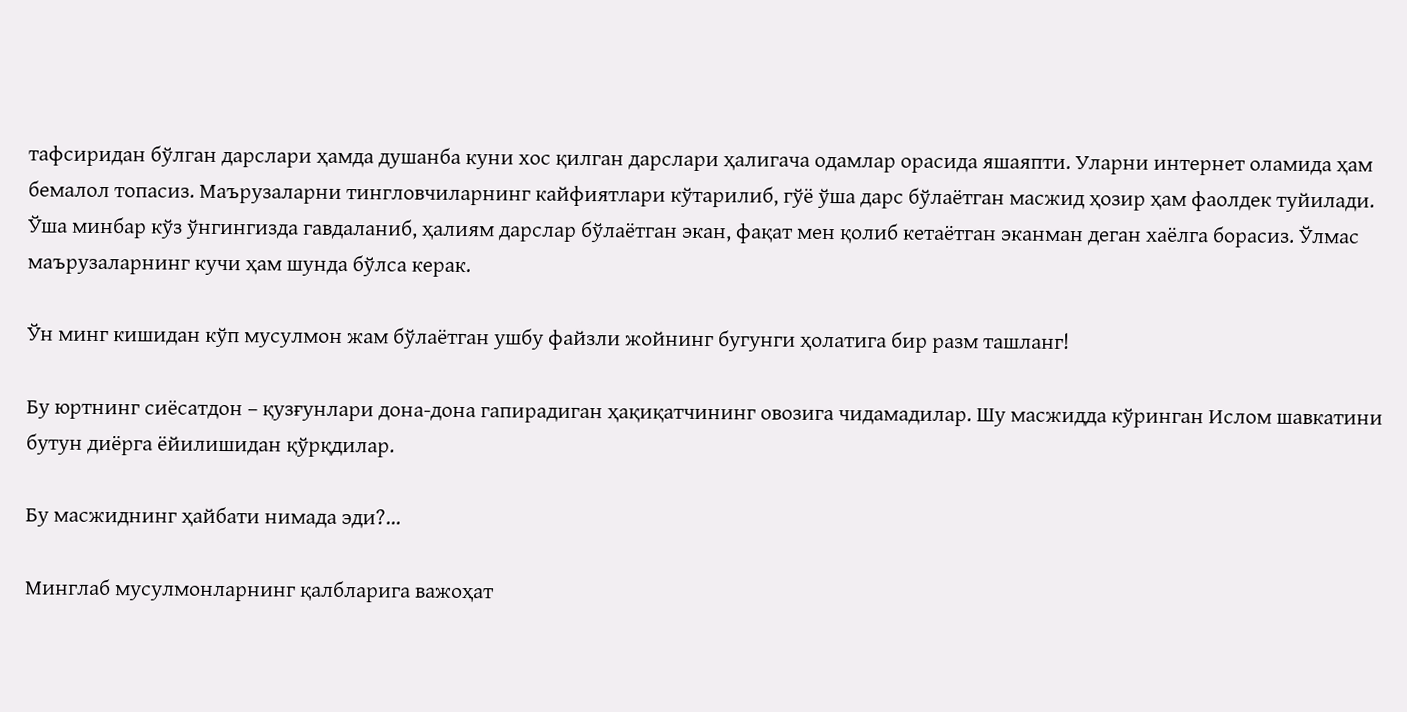тафсиридан бўлган дарслари ҳамда душанба куни хос қилган дарслари ҳалигача одамлар орасида яшаяпти. Уларни интернет оламида ҳам бемалол топасиз. Маърузаларни тингловчиларнинг кайфиятлари кўтарилиб, гўё ўша дарс бўлаётган масжид ҳозир ҳам фаолдек туйилади. Ўша минбар кўз ўнгингизда гавдаланиб, ҳалиям дарслар бўлаётган экан, фақат мен қолиб кетаётган эканман деган хаёлга борасиз. Ўлмас маърузаларнинг кучи ҳам шунда бўлса керак.

Ўн минг кишидан кўп мусулмон жам бўлаётган ушбу файзли жойнинг бугунги ҳолатига бир разм ташланг!

Бу юртнинг сиёсатдон – қузғунлари дона‑дона гапирадиган ҳақиқатчининг овозига чидамадилар. Шу масжидда кўринган Ислом шавкатини бутун диёрга ёйилишидан қўрқдилар.

Бу масжиднинг ҳайбати нимада эди?...

Минглаб мусулмонларнинг қалбларига важоҳат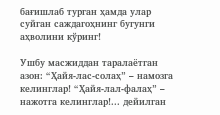бағишлаб турган ҳамда улар суйган саждагоҳнинг бугунги аҳволини кўринг!

Ушбу масжиддан таралаётган азон: “Ҳайя‑лас‑солаҳ” – намозга келинглар! “Ҳайя‑лал‑фалаҳ” – нажотга келинглар!... дейилган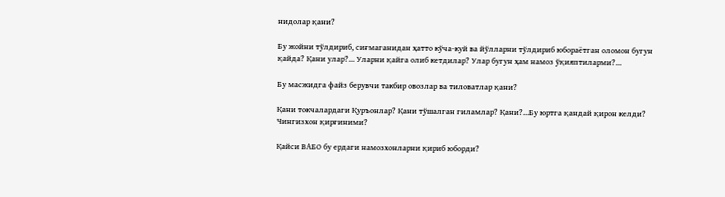нидолар қани?

Бу жойни тўлдириб, сиғмаганидан ҳатто кўча‑куй ва йўлларни тўлдириб юбораётган оломон бугун қайда? Қани улар?... Уларни қайга олиб кетдилар? Улар бугун ҳам намоз ўқияптиларми?...

Бу масжидга файз берувчи такбир овозлар ва тиловатлар қани?

Қани токчалардаги Қуръонлар? Қани тўшалган гиламлар? Қани?...Бу юртга қандай қирон келди? Чингизхон қирғиними?

Қайси ВАБО бу ердаги намозхонларни қириб юборди?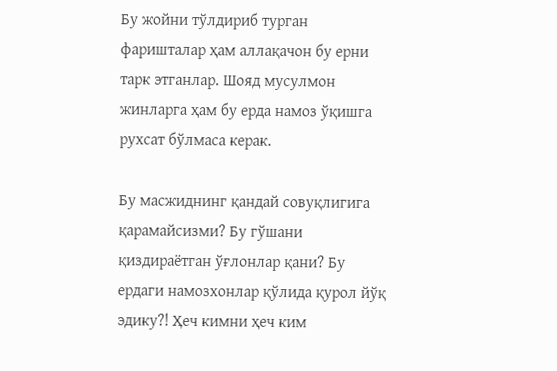Бу жойни тўлдириб турган фаришталар ҳам аллақачон бу ерни тарк этганлар. Шояд мусулмон жинларга ҳам бу ерда намоз ўқишга рухсат бўлмаса керак.

Бу масжиднинг қандай совуқлигига қарамайсизми? Бу гўшани қиздираётган ўғлонлар қани? Бу ердаги намозхонлар қўлида қурол йўқ эдику?! Ҳеч кимни ҳеч ким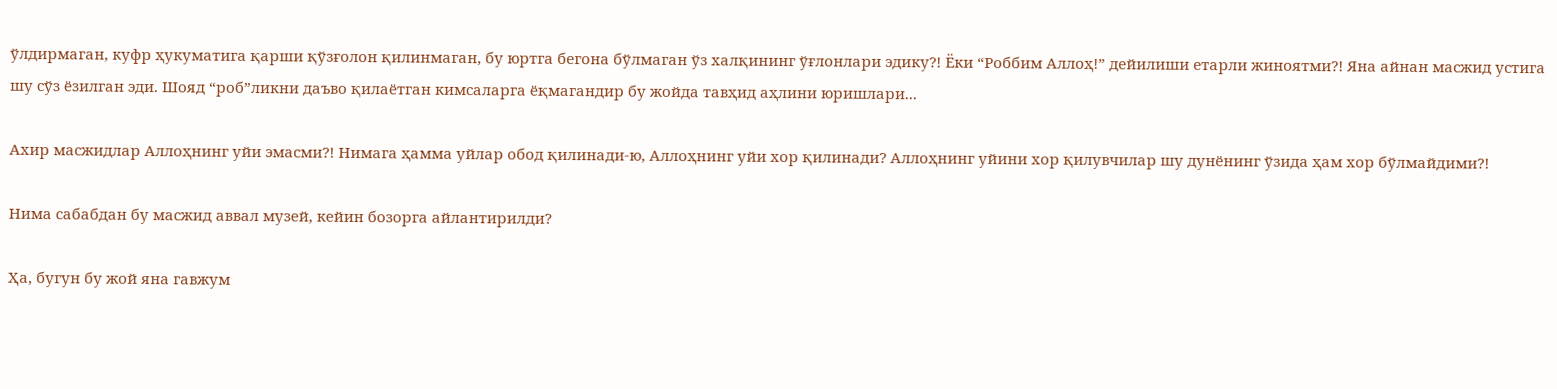ўлдирмаган, куфр ҳукуматига қарши қўзғолон қилинмаган, бу юртга бегона бўлмаган ўз халқининг ўғлонлари эдику?! Ёки “Роббим Аллоҳ!” дейилиши етарли жиноятми?! Яна айнан масжид устига шу сўз ёзилган эди. Шояд “роб”ликни даъво қилаётган кимсаларга ёқмагандир бу жойда тавҳид аҳлини юришлари...

Ахир масжидлар Аллоҳнинг уйи эмасми?! Нимага ҳамма уйлар обод қилинади-ю, Аллоҳнинг уйи хор қилинади? Аллоҳнинг уйини хор қилувчилар шу дунёнинг ўзида ҳам хор бўлмайдими?!

Нима сабабдан бу масжид аввал музей, кейин бозорга айлантирилди?

Ҳа, бугун бу жой яна гавжум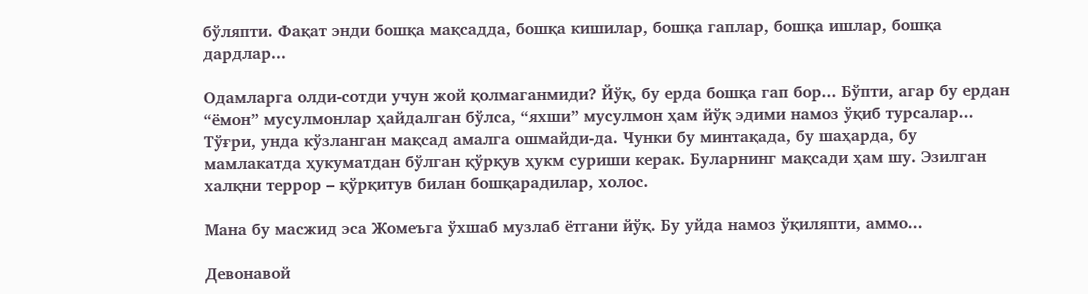бўляпти. Фақат энди бошқа мақсадда, бошқа кишилар, бошқа гаплар, бошқа ишлар, бошқа дардлар...

Одамларга олди-сотди учун жой қолмаганмиди? Йўқ, бу ерда бошқа гап бор... Бўпти, агар бу ердан “ёмон” мусулмонлар ҳайдалган бўлса, “яхши” мусулмон ҳам йўқ эдими намоз ўқиб турсалар... Тўғри, унда кўзланган мақсад амалга ошмайди-да. Чунки бу минтақада, бу шаҳарда, бу мамлакатда ҳукуматдан бўлган қўрқув ҳукм суриши керак. Буларнинг мақсади ҳам шу. Эзилган халқни террор – қўрқитув билан бошқарадилар, холос.

Мана бу масжид эса Жомеъга ўхшаб музлаб ётгани йўқ. Бу уйда намоз ўқиляпти, аммо...

Девонавой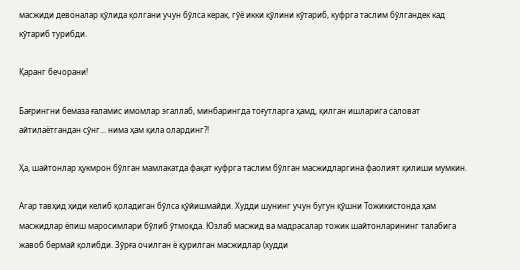масжиди девоналар қўлида қолгани учун бўлса керак, гўё икки қўлини кўтариб, куфрга таслим бўлгандек кад кўтариб турибди.

Қаранг бечорани!

Бағрингни бемаза ғаламис имомлар эгаллаб, минбарингда тоғутларга ҳамд, қилган ишларига саловат айтилаётгандан сўнг... нима ҳам қила олардинг?!

Ҳа, шайтонлар ҳукмрон бўлган мамлакатда фақат куфрга таслим бўлган масжидларгина фаолият қилиши мумкин.

Агар тавҳид ҳиди келиб қоладиган бўлса қўйишмайди. Худди шунинг учун бугун қўшни Тожикистонда ҳам масжидлар ёпиш маросимлари бўлиб ўтмоқда. Юзлаб масжид ва мадрасалар тожик шайтонларининг талабига жавоб бермай қолибди. Зўрға очилган ё қурилган масжидлар (худди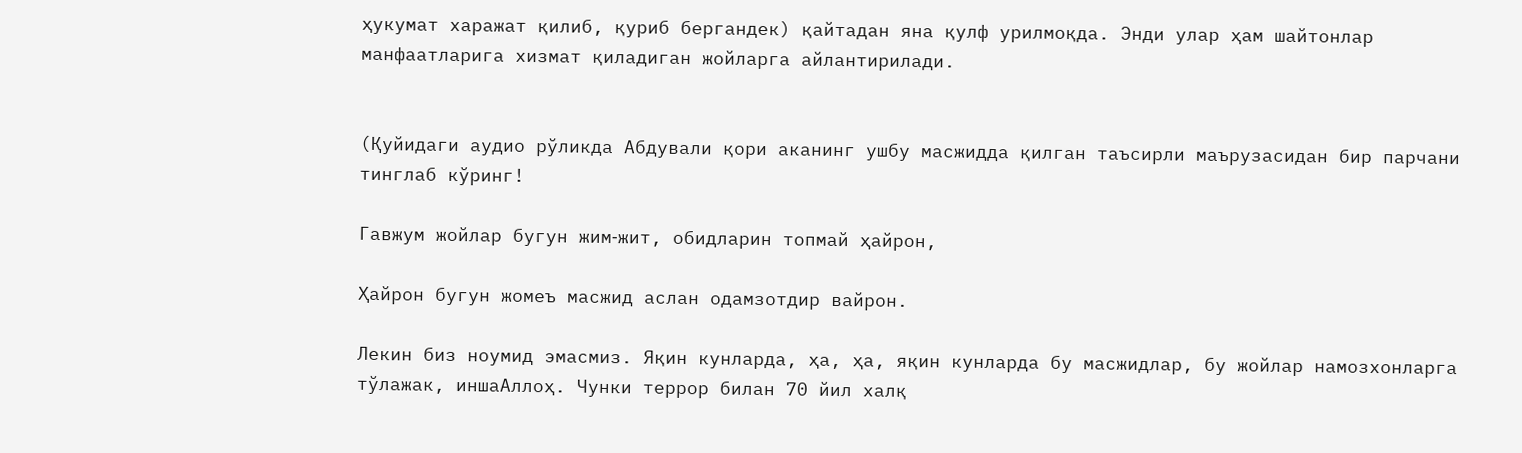ҳукумат харажат қилиб, қуриб бергандек) қайтадан яна қулф урилмоқда. Энди улар ҳам шайтонлар манфаатларига хизмат қиладиган жойларга айлантирилади.


(Қуйидаги аудио рўликда Абдували қори аканинг ушбу масжидда қилган таъсирли маърузасидан бир парчани тинглаб кўринг!

Гавжум жойлар бугун жим‑жит, обидларин топмай ҳайрон,

Ҳайрон бугун жомеъ масжид аслан одамзотдир вайрон.

Лекин биз ноумид эмасмиз. Яқин кунларда, ҳа, ҳа, яқин кунларда бу масжидлар, бу жойлар намозхонларга тўлажак, иншаАллоҳ. Чунки террор билан 70 йил халқ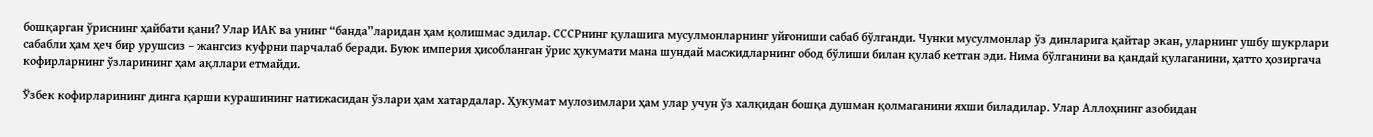бошқарган ўриснинг ҳайбати қани? Улар ИАК ва унинг “банда”ларидан ҳам қолишмас эдилар. СССРнинг қулашига мусулмонларнинг уйғониши сабаб бўлганди. Чунки мусулмонлар ўз динларига қайтар экан, уларнинг ушбу шукрлари сабабли ҳам ҳеч бир урушсиз – жангсиз куфрни парчалаб беради. Буюк империя ҳисобланган ўрис ҳукумати мана шундай масжидларнинг обод бўлиши билан қулаб кетган эди. Нима бўлганини ва қандай қулаганини, ҳатто ҳозиргача кофирларнинг ўзларининг ҳам ақллари етмайди.

Ўзбек кофирларининг динга қарши курашининг натижасидан ўзлари ҳам хатардалар. Ҳукумат мулозимлари ҳам улар учун ўз халқидан бошқа душман қолмаганини яхши биладилар. Улар Аллоҳнинг азобидан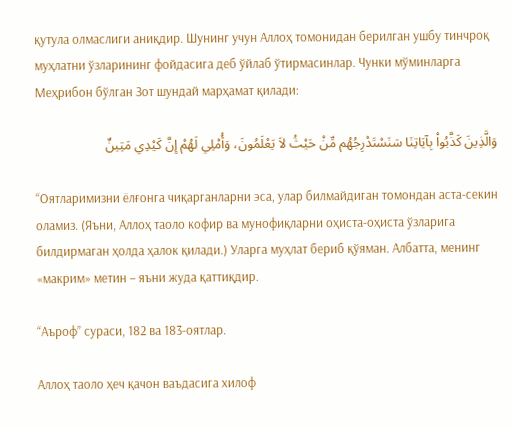қутула олмаслиги аниқдир. Шунинг учун Аллоҳ томонидан берилган ушбу тинчроқ муҳлатни ўзларининг фойдасига деб ўйлаб ўтирмасинлар. Чунки мўминларга Меҳрибон бўлган Зот шундай марҳамат қилади:

وَالَّذِينَ كَذَّبُواْ بِآيَاتِنَا سَنَسْتَدْرِجُهُم مِّنْ حَيْثُ لاَ يَعْلَمُونَ، وَأُمْلِي لَهُمْ إِنَّ كَيْدِي مَتِينٌ

“Оятларимизни ёлғонга чиқарганларни эса, улар билмайдиган томондан аста-секин оламиз. (Яъни, Аллоҳ таоло кофир ва мунофиқларни оҳиста-оҳиста ўзларига билдирмаган ҳолда ҳалок қилади.) Уларга муҳлат бериб қўяман. Албатта, менинг «макрим» метин – яъни жуда қаттиқдир.

“Аъроф” сураси, 182 ва 183‑оятлар.

Аллоҳ таоло ҳеч қачон ваъдасига хилоф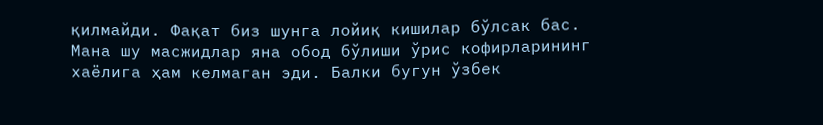қилмайди. Фақат биз шунга лойиқ кишилар бўлсак бас. Мана шу масжидлар яна обод бўлиши ўрис кофирларининг хаёлига ҳам келмаган эди. Балки бугун ўзбек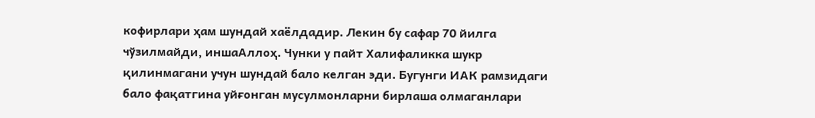кофирлари ҳам шундай хаёлдадир. Лекин бу сафар 70 йилга чўзилмайди, иншаАллоҳ. Чунки у пайт Халифаликка шукр қилинмагани учун шундай бало келган эди. Бугунги ИАК рамзидаги бало фақатгина уйғонган мусулмонларни бирлаша олмаганлари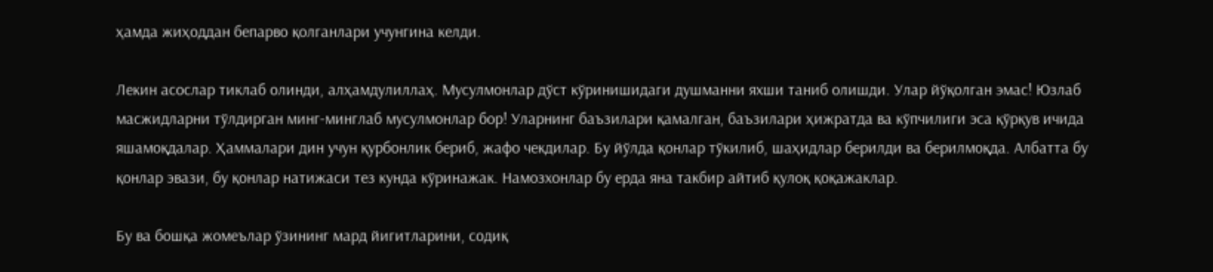ҳамда жиҳоддан бепарво қолганлари учунгина келди.

Лекин асослар тиклаб олинди, алҳамдулиллаҳ. Мусулмонлар дўст кўринишидаги душманни яхши таниб олишди. Улар йўқолган эмас! Юзлаб масжидларни тўлдирган минг‑минглаб мусулмонлар бор! Уларнинг баъзилари қамалган, баъзилари ҳижратда ва кўпчилиги эса қўрқув ичида яшамоқдалар. Ҳаммалари дин учун қурбонлик бериб, жафо чекдилар. Бу йўлда қонлар тўкилиб, шаҳидлар берилди ва берилмоқда. Албатта бу қонлар эвази, бу қонлар натижаси тез кунда кўринажак. Намозхонлар бу ерда яна такбир айтиб қулоқ қоқажаклар.

Бу ва бошқа жомеълар ўзининг мард йигитларини, содиқ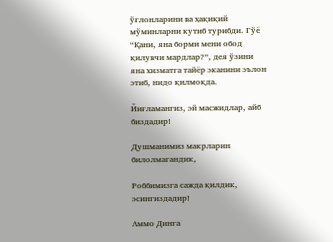ўғлонларини ва ҳақиқий мўминларни кутиб турибди. Гўё “Қани, яна борми мени обод қилувчи мардлар?”, дея ўзини яна хизматга тайёр эканини эълон этиб, нидо қилмоқда.

Йиғламангиз, эй масжидлар, айб биздадир!

Душманимиз макрларин билолмагандик,

Роббимизга сажда қилдик, эсингиздадир!

Аммо Динга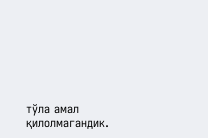тўла амал қилолмагандик.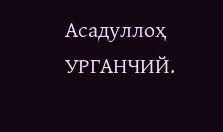Асадуллоҳ УРГАНЧИЙ.